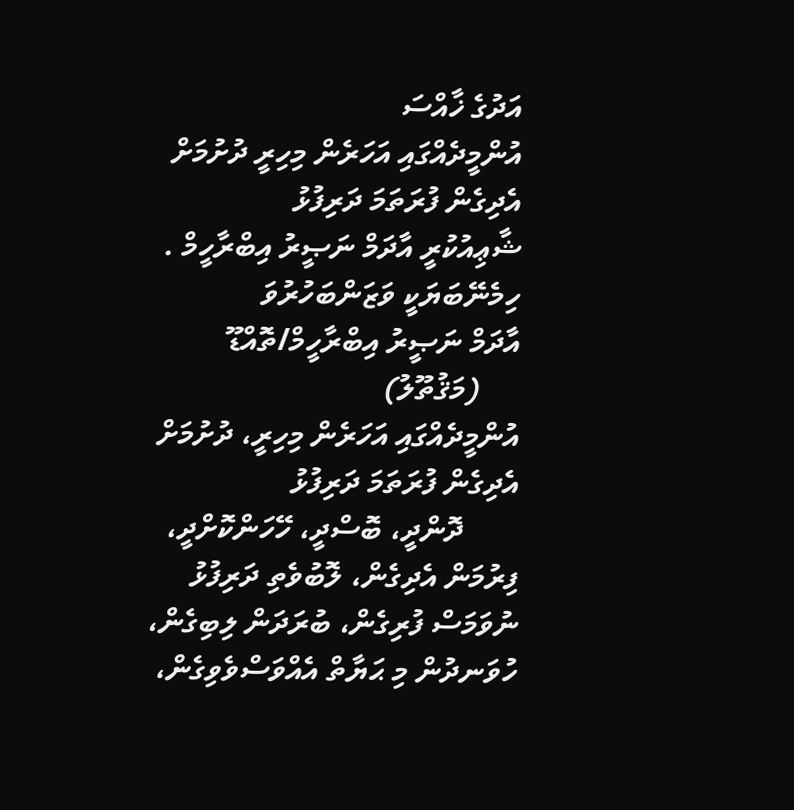އަދުގެ ޚާއްސަ
އުންމީދެއްގައި އަހަރެން މިހިރީ ދުށުމަށް އެދިގެން ފުރަތަމަ ދަރިފުޅު
ޝާޢިއުކުރީ އާދަމް ނަޞީރު އިބްރާހީމް . ހިމެނޭބަޔަކީ ވަޒަންބަހުރުވަ
އާދަމް ނަޞީރު އިބްރާހީމް/ތޮއްޑޫ
     (މަޤުތޫލު)
އުންމީދެއްގައި އަހަރެން މިހިރީ، ދުށުމަށް އެދިގެން ފުރަތަމަ ދަރިފުޅު
       ދޮންދީ، ބޮސްދީ، ހޭހަންކޮށްދީ، ފިރުމަން އެދިގެން، ލޮބުވެތި ދަރިފުޅު
ނުވަމަސް ފުރިގެން، ބުރަދަން ލިބިގެން، ހުވަނދުން މި ޙަޔާތް އެއްވަސްވެވިގެން،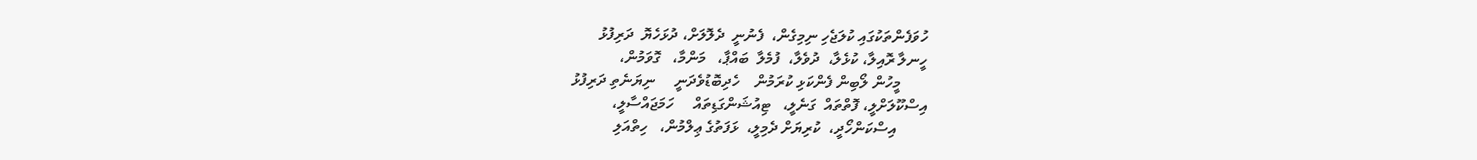ހުވަފެންތަކުގައި ކުލަޖެހި ނިމިގެން،  ފެނުނީ  ދެލޮލަށް، ދުޅަހެޔޮ  ދަރިފުޅު
ހީނލާ ރޮއިލާ، ކުޅެލާ،  ދުވެލާ،  ފުމެލާ  ބައްޕާ،   މަންމާ،   ގޮވަމުން،
       މީހުން ލޯބިން ފެންކަޅި ކުރަމުން    ހެދިބޮޑުވެދަނީ     ނިޔަނެތި ދަރިފުޅު
އިސްކޫލަށްލީ، ފޮތްތައް  ގަނެލީ،   ޓިއުޝަންގަޑިތައް     ހަމަޖައްސާލީ،
        އިސްކަންހޯދީ،  ކުރިޔަށް ދެމިލީ،  ޅަފަތުގެ ޢިލްމުން،   ހިތްއަލި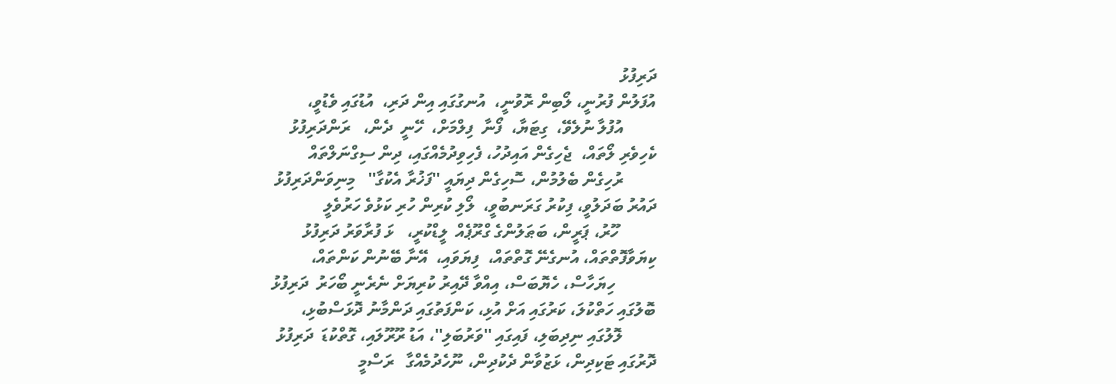ދަރިފުޅު
އުފަލުން ފުރުނީ، ލޯބިން ރޮވުނީ،  އުނގުގައި އިން ދަރި،  އުޑުގައި ވެޑުވީ،
        އުފުލާ ނުލެވޭ،  ގިޓަޔާ،  ފޯނާ  ފިލްމަށް،  ހޭނީ  ދެން،   ރަންދަރިފުޅު
ކެހިވެރި ލޯތައް،  ޖެހިގެން އައިދުހު، ފެހިވިދުމެއްގައި، ދިން ސިގްނަލްތައް
        ރުހިގެން ބެލުމުން، ސޮހިގެން ދިޔައީ ''ފަޚުރާ އެކުގާ''   މިނިވަންދަރިފުޅު
ދައުރު ބަދަލުވީ، ފިކުރު ގަރަނބުވީ،  ލޯލި ކުރިން ހުރި ކަޅުވެ ހަރުވެލީ
         ހޫރު، ޕަރީން، ބަޠަލުންގެ ގްރޫޕެއް  ލީޑްކުރީ،   ޅަ ފުރާވަރު ދަރިފުޅު
ކިޔަވާފޮތްތައް، އުނގެނޭ ގޮތްތައް،  ފިޔަވައި،  އޭނާ ބޭނުން ކަންތައް،
          ހިޔަހާސް، ހެޔޮބަސް، އިއްވާ ދޭއިރު ކުރިޔަށް ނެރެނީ ބޯހަރު  ދަރިފުޅު
ބޮލުގައި ހަތްކުލަ، ކަރުގައި އަށް އުޅި، ކަންފަތުގައި ދަންމާނު ދޮޅަސްބުޅި،
        ލޮލުގައި ނިދިބަލި، ފައިގައި ''ވަރުބަލި''، އަޑު ރޫރޫލައި، ގޮތްކުޑަ  ދަރިފުޅު
ދޮރުގައި ޓަކިދިން، ޅަޒުވާން ދެކުދިން، ނޫހެދުމެއްގާ   ރަސްމީ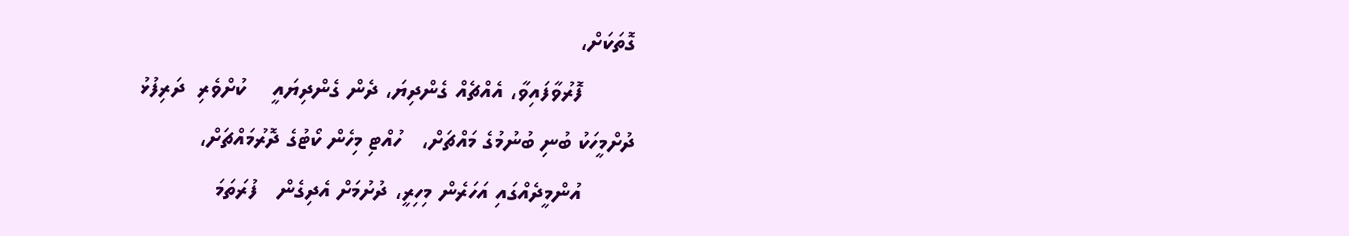ގޮތަކަށް،
        ފޮރުވާފައިވާ، އެއްޗެއް ގެންދިޔަ، ދެން ގެންދިޔައީ    ކުށްވެރި  ދަރިފުޅު
ދުށްމީހަކު ބުނި ބުނުމުގެ މައްޗަށް،   ހުއްޓި މިހެން ކޯޓުގެ ދޮރުމައްޗަށް،
        އުންމީދެއްގައި އަހަރެން މިހިރީ، ދުށުމަށް އެދިގެން   ފުރަތަމަ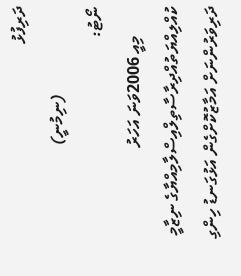ދަރިފުޅު
                     (ނިމުނީ)
ނޯޓު:
       މިއީ 2006ވަނަ އަހަރު ކުއްލިއްޔަތުއްދިރާސާތިލްއިސްލާމިއްޔާގެ ނިޒާމީ ދަރިވަރުންނަށް އަމާޒުކޮށްގެން އަޅުގަނޑު ހިންގި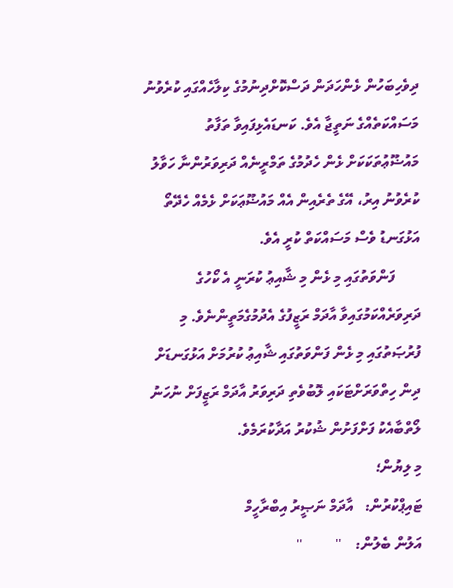ދިވެހިބަހުން ޅެންހަދަން ދަސްކޮށްދިނުމުގެ ކިލާހެއްގައި ކުރެވުނު މަސައްކަތެއްގެ ނަތީޖާ އެވެ. ކަނޑައެޅިފައިވާ ތަފާތު މައުޟޫޢުތަކަކަށް ޅެން ހެދުމުގެ ތަމްރީނެއް ދަރިވަރުންނާ ހަވާލު ކުރެވުނު އިރު، އޭގެ ތެރެއިން އެއް މައުޟޫޢަކަށް ޅެމެއް ހެދޭތޯ އަޅުގަނޑު ވެސް މަސައްކަތް ކުރީ އެވެ.
       ފަންވަތުގައި މި ޅެން މި ޝާއިޢު ކުރަނީ އެ ކޯހުގެ ދަރިވަރެއްކަމުގައިވާ އާދަމް ރަޒީފުގެ އެދުމުގެމަތީންނެވެ. މި ފުރުޞަތުގައި މި ޅެން ފަންވަތުގައި ޝާއިޢު ކުރުމަށް އަޅުގަނޑަށް ދިން ހިތްވަރަށްޓަކައި ލޮބުވެތި ދަރިވަރު އާދަމް ރަޒީފަށް ނުހަނު ލޯތްބާއެކު ފަށްފަށުން ޝުކުރު އަދާކުރަމެވެ.
މި ލިޔުން؛
ޓައިޕްކުރުން:   އާދަމް ނަޞީރު އިބްރާހީމް
އަލުން ބެލުން:    ''         ''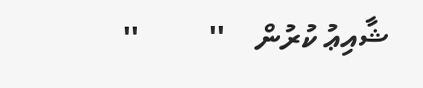ޝާއިޢު ކުރުން    ''         ''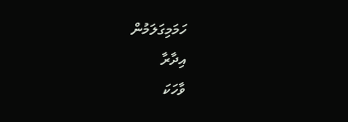ހަމަމިގަލަމުން
އިދާރާ
ވާހަކަ